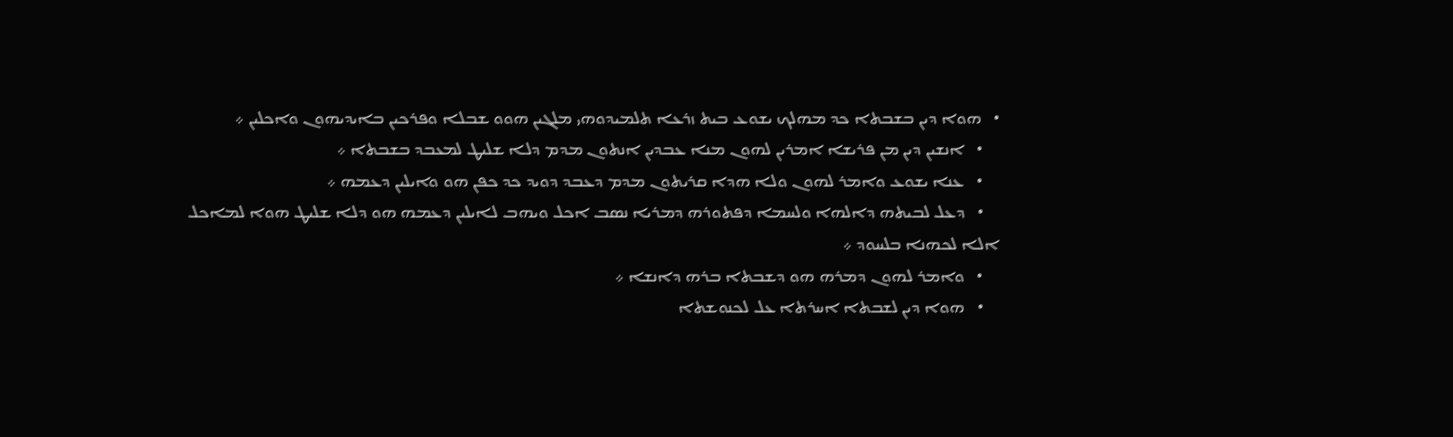•   ܗܘܐ ܕܝܢ ܒܫܒܬܐ ܟܕ ܡܗܠܟ ܝܫܘܥ ܒܝܬ ܙܪܥܐ ܬܠܡܝܕܘܗܝ ܡܠܓܝܢ ܗܘܘ ܫܒܠܐ ܘܦܪܟܝܢ ܒܐܝܕܝܗܘܢ ܘܐܟܠܝܢ ܀
    •   ܐܢܫܝܢ ܕܝܢ ܡܢ ܦܪܝܫܐ ܐܡܪܝܢ ܠܗܘܢ ܡܢܐ ܥܒܕܝܢ ܐܢܬܘܢ ܡܕܡ ܕܠܐ ܫܠܝܛ ܠܡܥܒܕ ܒܫܒܬܐ ܀
    •   ܥܢܐ ܝܫܘܥ ܘܐܡܪ ܠܗܘܢ ܘܠܐ ܗܕܐ ܩܪܝܬܘܢ ܡܕܡ ܕܥܒܕ ܕܘܝܕ ܟܕ ܟܦܢ ܗܘ ܘܐܝܠܝܢ ܕܥܡܗ ܀
    •   ܕܥܠ ܠܒܝܬܗ ܕܐܠܗܐ ܘܠܚܡܐ ܕܦܬܘܪܗ ܕܡܪܝܐ ܢܤܒ ܐܟܠ ܘܝܗܒ ܠܐܝܠܝܢ ܕܥܡܗ ܗܘ ܕܠܐ ܫܠܝܛ ܗܘܐ ܠܡܐܟܠ ܐܠܐ ܠܟܗܢܐ ܒܠܚܘܕ ܀
    •   ܘܐܡܪ ܠܗܘܢ ܕܡܪܗ ܗܘ ܕܫܒܬܐ ܒܪܗ ܕܐܢܫܐ ܀
    •   ܗܘܐ ܕܝܢ ܠܫܒܬܐ ܐܚܪܬܐ ܥܠ ܠܟܢܘܫܬܐ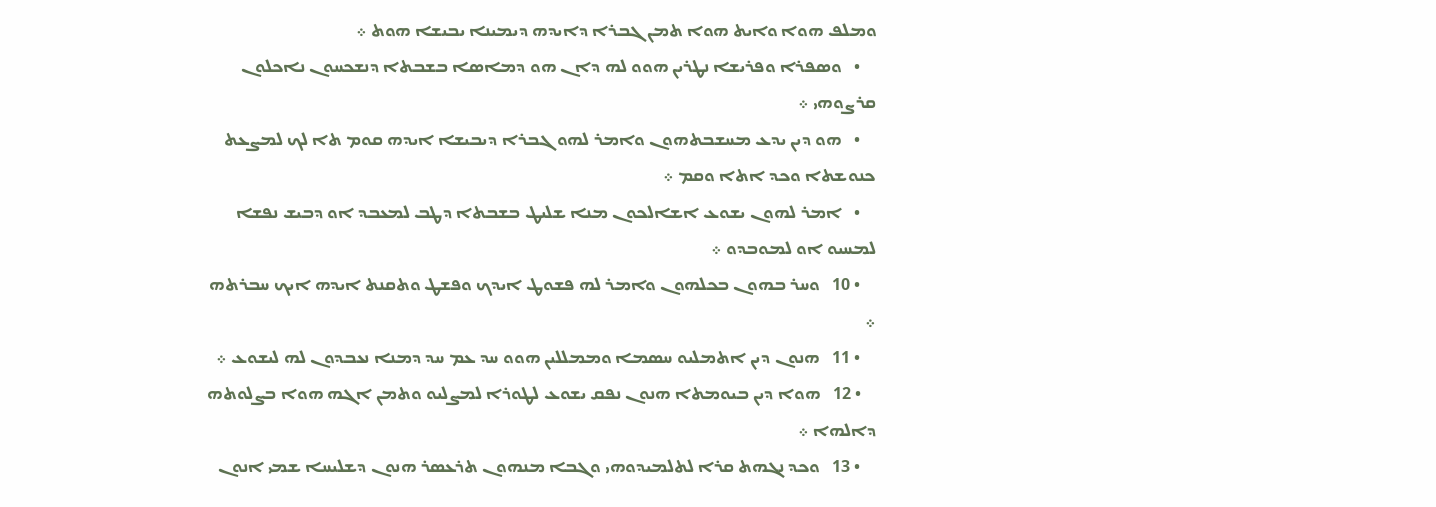ܘܡܠܦ ܗܘܐ ܘܐܝܬ ܗܘܐ ܬܡܢ ܓܒܪܐ ܕܐܝܕܗ ܕܝܡܝܢܐ ܝܒܝܫܐ ܗܘܬ ܀
    •   ܘܤܦܪܐ ܘܦܪܝܫܐ ܢܛܪܝܢ ܗܘܘ ܠܗ ܕܐܢ ܗܘ ܕܡܐܤܐ ܒܫܒܬܐ ܕܢܫܟܚܘܢ ܢܐܟܠܘܢ ܩܪܨܘܗܝ ܀
    •   ܗܘ ܕܝܢ ܝܕܥ ܡܚܫܒܬܗܘܢ ܘܐܡܪ ܠܗܘ ܓܒܪܐ ܕܝܒܝܫܐ ܐܝܕܗ ܩܘܡ ܬܐ ܠܟ ܠܡܨܥܬ ܟܢܘܫܬܐ ܘܟܕ ܐܬܐ ܘܩܡ ܀
    •   ܐܡܪ ܠܗܘܢ ܝܫܘܥ ܐܫܐܠܟܘܢ ܡܢܐ ܫܠܝܛ ܒܫܒܬܐ ܕܛܒ ܠܡܥܒܕ ܐܘ ܕܒܝܫ ܢܦܫܐ ܠܡܚܝܘ ܐܘ ܠܡܘܒܕܘ ܀
    • 10   ܘܚܪ ܒܗܘܢ ܒܟܠܗܘܢ ܘܐܡܪ ܠܗ ܦܫܘܛ ܐܝܕܟ ܘܦܫܛ ܘܬܩܢܬ ܐܝܕܗ ܐܝܟ ܚܒܪܬܗ ܀
    • 11   ܗܢܘܢ ܕܝܢ ܐܬܡܠܝܘ ܚܤܡܐ ܘܡܡܠܠܝܢ ܗܘܘ ܚܕ ܥܡ ܚܕ ܕܡܢܐ ܢܥܒܕܘܢ ܠܗ ܠܝܫܘܥ ܀
    • 12   ܗܘܐ ܕܝܢ ܒܝܘܡܬܐ ܗܢܘܢ ܢܦܩ ܝܫܘܥ ܠܛܘܪܐ ܠܡܨܠܝܘ ܘܬܡܢ ܐܓܗ ܗܘܐ ܒܨܠܘܬܗ ܕܐܠܗܐ ܀
    • 13   ܘܟܕ ܢܓܗܬ ܩܪܐ ܠܬܠܡܝܕܘܗܝ ܘܓܒܐ ܡܢܗܘܢ ܬܪܥܤܪ ܗܢܘܢ ܕܫܠܝܚܐ ܫܡܝ ܐܢܘܢ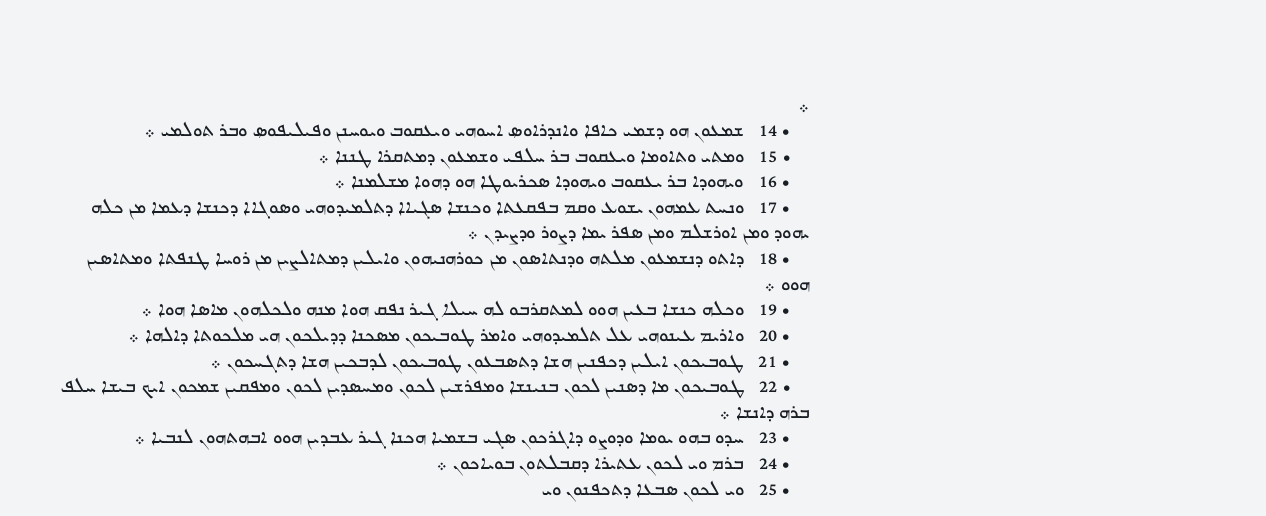܀
    • 14   ܫܡܥܘܢ ܗܘ ܕܫܡܝ ܟܐܦܐ ܘܐܢܕܪܐܘܤ ܐܚܘܗܝ ܘܝܥܩܘܒ ܘܝܘܚܢܢ ܘܦܝܠܝܦܘܤ ܘܒܪ ܬܘܠܡܝ ܀
    • 15   ܘܡܬܝ ܘܬܐܘܡܐ ܘܝܥܩܘܒ ܒܪ ܚܠܦܝ ܘܫܡܥܘܢ ܕܡܬܩܪܐ ܛܢܢܐ ܀
    • 16   ܘܝܗܘܕܐ ܒܪ ܝܥܩܘܒ ܘܝܗܘܕܐ ܤܟܪܝܘܛܐ ܗܘ ܕܗܘܐ ܡܫܠܡܢܐ ܀
    • 17   ܘܢܚܬ ܥܡܗܘܢ ܝܫܘܥ ܘܩܡ ܒܦܩܥܬܐ ܘܟܢܫܐ ܤܓܝܐܐ ܕܬܠܡܝܕܘܗܝ ܘܤܘܓܐܐ ܕܟܢܫܐ ܕܥܡܐ ܡܢ ܟܠܗ ܝܗܘܕ ܘܡܢ ܐܘܪܫܠܡ ܘܡܢ ܤܦܪ ܝܡܐ ܕܨܘܪ ܘܕܨܝܕܢ ܀
    • 18   ܕܐܬܘ ܕܢܫܡܥܘܢ ܡܠܬܗ ܘܕܢܬܐܤܘܢ ܡܢ ܟܘܪܗܢܝܗܘܢ ܘܐܝܠܝܢ ܕܡܬܐܠܨܝܢ ܡܢ ܪܘܚܐ ܛܢܦܬܐ ܘܡܬܐܤܝܢ ܗܘܘ ܀
    • 19   ܘܟܠܗ ܟܢܫܐ ܒܥܝܢ ܗܘܘ ܠܡܬܩܪܒܘ ܠܗ ܚܝܠܐ ܓܝܪ ܢܦܩ ܗܘܐ ܡܢܗ ܘܠܟܠܗܘܢ ܡܐܤܐ ܗܘܐ ܀
    • 20   ܘܐܪܝܡ ܥܝܢܘܗܝ ܥܠ ܬܠܡܝܕܘܗܝ ܘܐܡܪ ܛܘܒܝܟܘܢ ܡܤܟܢܐ ܕܕܝܠܟܘܢ ܗܝ ܡܠܟܘܬܐ ܕܐܠܗܐ ܀
    • 21   ܛܘܒܝܟܘܢ ܐܝܠܝܢ ܕܟܦܢܝܢ ܗܫܐ ܕܬܤܒܥܘܢ ܛܘܒܝܟܘܢ ܠܕܒܟܝܢ ܗܫܐ ܕܬܓܚܟܘܢ ܀
    • 22   ܛܘܒܝܟܘܢ ܡܐ ܕܤܢܝܢ ܠܟܘܢ ܒܢܝܢܫܐ ܘܡܦܪܫܝܢ ܠܟܘܢ ܘܡܚܤܕܝܢ ܠܟܘܢ ܘܡܦܩܝܢ ܫܡܟܘܢ ܐܝܟ ܒܝܫܐ ܚܠܦ ܒܪܗ ܕܐܢܫܐ ܀
    • 23   ܚܕܘ ܒܗܘ ܝܘܡܐ ܘܕܘܨܘ ܕܐܓܪܟܘܢ ܤܓܝ ܒܫܡܝܐ ܗܟܢܐ ܓܝܪ ܥܒܕܝܢ ܗܘܘ ܐܒܗܬܗܘܢ ܠܢܒܝܐ ܀
    • 24   ܒܪܡ ܘܝ ܠܟܘܢ ܥܬܝܪܐ ܕܩܒܠܬܘܢ ܒܘܝܐܟܘܢ ܀
    • 25   ܘܝ ܠܟܘܢ ܤܒܥܐ ܕܬܟܦܢܘܢ ܘܝ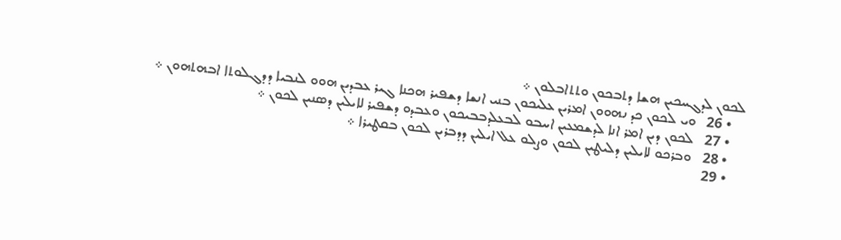ܠܟܘܢ ܠܕܓܚܟܝܢ ܗܫܐ ܕܬܒܟܘܢ ܘܬܬܐܒܠܘܢ ܀
    • 26   ܘܝ ܠܟܘܢ ܟܕ ܢܗܘܘܢ ܐܡܪܝܢ ܥܠܝܟܘܢ ܒܢܝ ܐܢܫܐ ܕܫܦܝܪ ܗܟܢܐ ܓܝܪ ܥܒܕܝܢ ܗܘܘ ܠܢܒܝܐ ܕܕܓܠܘܬܐ ܐܒܗܬܗܘܢ ܀
    • 27   ܠܟܘܢ ܕܝܢ ܐܡܪ ܐܢܐ ܠܕܫܡܥܝܢ ܐܚܒܘ ܠܒܥܠܕܒܒܝܟܘܢ ܘܥܒܕܘ ܕܫܦܝܪ ܠܐܝܠܝܢ ܕܤܢܝܢ ܠܟܘܢ ܀
    • 28   ܘܒܪܟܘ ܠܐܝܠܝܢ ܕܠܝܛܝܢ ܠܟܘܢ ܘܨܠܘ ܥܠ ܐܝܠܝܢ ܕܕܒܪܝܢ ܠܟܘܢ ܒܩܛܝܪܐ ܀
    • 29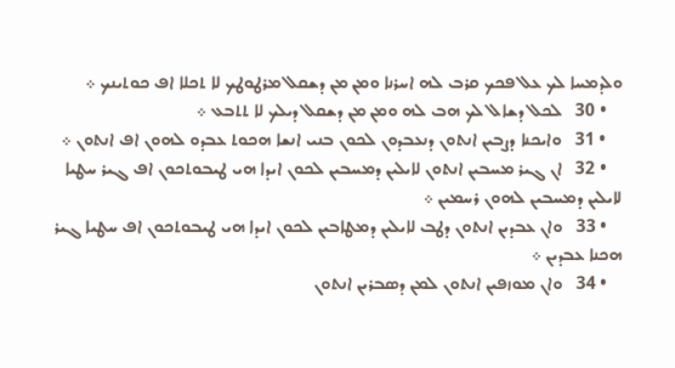ܘܠܕܡܚܐ ܠܟ ܥܠ ܦܟܟ ܩܪܒ ܠܗ ܐܚܪܢܐ ܘܡܢ ܡܢ ܕܫܩܠ ܡܪܛܘܛܟ ܠܐ ܬܟܠܐ ܐܦ ܟܘܬܝܢܟ ܀
    • 30   ܠܟܠ ܕܫܐܠ ܠܟ ܗܒ ܠܗ ܘܡܢ ܡܢ ܕܫܩܠ ܕܝܠܟ ܠܐ ܬܬܒܥ ܀
    • 31   ܘܐܝܟܢܐ ܕܨܒܝܢ ܐܢܬܘܢ ܕܢܥܒܕܘܢ ܠܟܘܢ ܒܢܝ ܐܢܫܐ ܗܟܘܬ ܥܒܕܘ ܠܗܘܢ ܐܦ ܐܢܬܘܢ ܀
    • 32   ܐܢ ܓܝܪ ܡܚܒܝܢ ܐܢܬܘܢ ܠܐܝܠܝܢ ܕܡܚܒܝܢ ܠܟܘܢ ܐܝܕܐ ܗܝ ܛܝܒܘܬܟܘܢ ܐܦ ܓܝܪ ܚܛܝܐ ܠܐܝܠܝܢ ܕܡܚܒܝܢ ܠܗܘܢ ܪܚܡܝܢ ܀
    • 33   ܘܐܢ ܥܒܕܝܢ ܐܢܬܘܢ ܕܛܒ ܠܐܝܠܝܢ ܕܡܛܐܒܝܢ ܠܟܘܢ ܐܝܕܐ ܗܝ ܛܝܒܘܬܟܘܢ ܐܦ ܚܛܝܐ ܓܝܪ ܗܟܢܐ ܥܒܕܝܢ ܀
    • 34   ܘܐܢ ܡܘܙܦܝܢ ܐܢܬܘܢ ܠܡܢ ܕܤܒܪܝܢ ܐܢܬܘܢ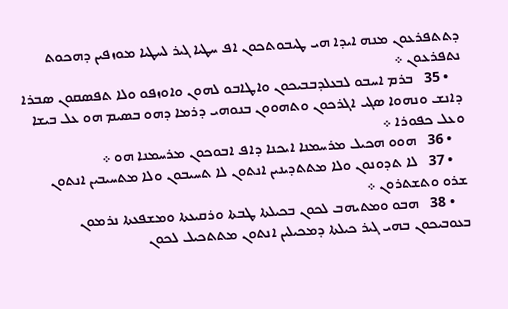ܕܬܬܦܪܥܘܢ ܡܢܗ ܐܝܕܐ ܗܝ ܛܝܒܘܬܟܘܢ ܐܦ ܚܛܝܐ ܓܝܪ ܠܚܛܝܐ ܡܘܙܦܝܢ ܕܗܟܘܬ ܢܬܦܪܥܘܢ ܀
    • 35   ܒܪܡ ܐܚܒܘ ܠܒܥܠܕܒܒܝܟܘܢ ܘܐܛܐܒܘ ܠܗܘܢ ܘܐܘܙܦܘ ܘܠܐ ܬܦܤܩܘܢ ܤܒܪܐ ܕܐܢܫ ܘܢܗܘܐ ܤܓܝ ܐܓܪܟܘܢ ܘܬܗܘܘܢ ܒܢܘܗܝ ܕܪܡܐ ܕܗܘ ܒܤܝܡ ܗܘ ܥܠ ܒܝܫܐ ܘܥܠ ܟܦܘܪܐ ܀
    • 36   ܗܘܘ ܗܟܝܠ ܡܪܚܡܢܐ ܐܝܟܢܐ ܕܐܦ ܐܒܘܟܘܢ ܡܪܚܡܢܐ ܗܘ ܀
    • 37   ܠܐ ܬܕܘܢܘܢ ܘܠܐ ܡܬܬܕܝܢܝܢ ܐܢܬܘܢ ܠܐ ܬܚܝܒܘܢ ܘܠܐ ܡܬܚܝܒܝܢ ܐܢܬܘܢ ܫܪܘ ܘܬܫܬܪܘܢ ܀
    • 38   ܗܒܘ ܘܡܬܝܗܒ ܠܟܘܢ ܒܟܝܠܬܐ ܛܒܬܐ ܘܪܩܝܥܬܐ ܘܡܫܦܥܬܐ ܢܪܡܘܢ ܒܥܘܒܝܟܘܢ ܒܗܝ ܓܝܪ ܟܝܠܬܐ ܕܡܟܝܠܝܢ ܐܢܬܘܢ ܡܬܬܟܝܠ ܠܟܘܢ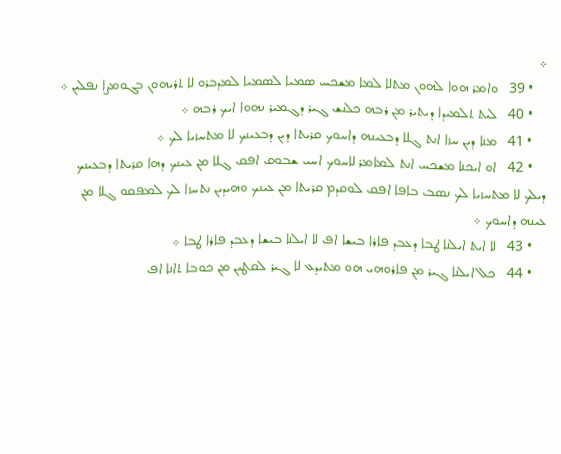܀
    • 39   ܘܐܡܪ ܗܘܐ ܠܗܘܢ ܡܬܠܐ ܠܡܐ ܡܫܟܚ ܤܡܝܐ ܠܤܡܝܐ ܠܡܕܒܪܘ ܠܐ ܬܪܝܗܘܢ ܒܓܘܡܨܐ ܢܦܠܝܢ ܀
    • 40   ܠܝܬ ܬܠܡܝܕܐ ܕܝܬܝܪ ܡܢ ܪܒܗ ܟܠܢܫ ܓܝܪ ܕܓܡܝܪ ܢܗܘܐ ܐܝܟ ܪܒܗ ܀
    • 41   ܡܢܐ ܕܝܢ ܚܙܐ ܐܢܬ ܓܠܐ ܕܒܥܝܢܗ ܕܐܚܘܟ ܩܪܝܬܐ ܕܝܢ ܕܒܥܝܢܟ ܠܐ ܡܬܚܙܝܐ ܠܟ ܀
    • 42   ܐܘ ܐܝܟܢܐ ܡܫܟܚ ܐܢܬ ܠܡܐܡܪ ܠܐܚܘܟ ܐܚܝ ܫܒܘܩ ܐܦܩ ܓܠܐ ܡܢ ܥܝܢܟ ܕܗܐ ܩܪܝܬܐ ܕܒܥܝܢܟ ܕܝܠܟ ܠܐ ܡܬܚܙܝܐ ܠܟ ܢܤܒ ܒܐܦܐ ܐܦܩ ܠܘܩܕܡ ܩܪܝܬܐ ܡܢ ܥܝܢܟ ܘܗܝܕܝܢ ܢܬܚܙܐ ܠܟ ܠܡܦܩܘ ܓܠܐ ܡܢ ܥܝܢܗ ܕܐܚܘܟ ܀
    • 43   ܠܐ ܐܝܬ ܐܝܠܢܐ ܛܒܐ ܕܥܒܕ ܦܐܪܐ ܒܝܫܐ ܐܦ ܠܐ ܐܝܠܢܐ ܒܝܫܐ ܕܥܒܕ ܦܐܪܐ ܛܒܐ ܀
    • 44   ܟܠ ܐܝܠܢܐ ܓܝܪ ܡܢ ܦܐܪܘܗܝ ܗܘ ܡܬܝܕܥ ܠܐ ܓܝܪ ܠܩܛܝܢ ܡܢ ܟܘܒܐ ܬܐܢܐ ܐܦ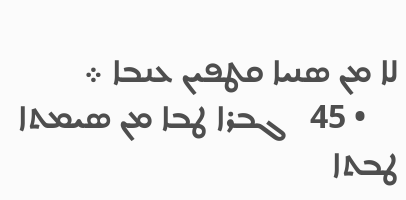ܠܐ ܡܢ ܤܢܝܐ ܩܛܦܝܢ ܥܢܒܐ ܀
    • 45   ܓܒܪܐ ܛܒܐ ܡܢ ܤܝܡܬܐ ܛܒܬܐ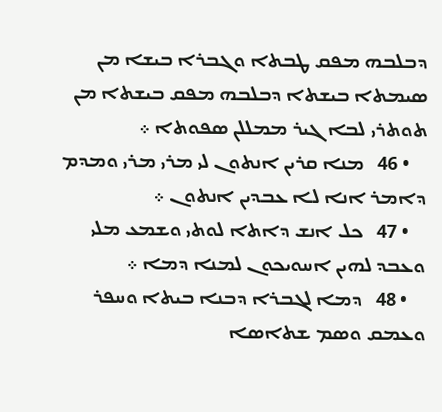ܕܒܠܒܗ ܡܦܩ ܛܒܬܐ ܘܓܒܪܐ ܒܝܫܐ ܡܢ ܤܝܡܬܐ ܒܝܫܬܐ ܕܒܠܒܗ ܡܦܩ ܒܝܫܬܐ ܡܢ ܬܘܬܪܝ ܠܒܐ ܓܝܪ ܡܡܠܠܢ ܤܦܘܬܐ ܀
    • 46   ܡܢܐ ܩܪܝܢ ܐܢܬܘܢ ܠܝ ܡܪܝ ܡܪܝ ܘܡܕܡ ܕܐܡܪ ܐܢܐ ܠܐ ܥܒܕܝܢ ܐܢܬܘܢ ܀
    • 47   ܟܠ ܐܢܫ ܕܐܬܐ ܠܘܬܝ ܘܫܡܥ ܡܠܝ ܘܥܒܕ ܠܗܝܢ ܐܚܘܝܟܘܢ ܠܡܢܐ ܕܡܐ ܀
    • 48   ܕܡܐ ܠܓܒܪܐ ܕܒܢܐ ܒܝܬܐ ܘܚܦܪ ܘܥܡܩ ܘܤܡ ܫܬܐܤܐ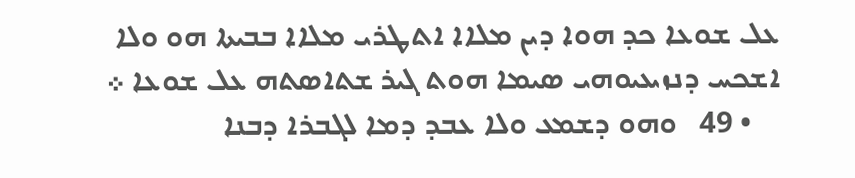ܥܠ ܫܘܥܐ ܟܕ ܗܘܐ ܕܝܢ ܡܠܐܐ ܐܬܛܪܝ ܡܠܐܐ ܒܒܝܬܐ ܗܘ ܘܠܐ ܐܫܟܚ ܕܢܙܝܥܝܘܗܝ ܤܝܡܐ ܗܘܬ ܓܝܪ ܫܬܐܤܬܗ ܥܠ ܫܘܥܐ ܀
    • 49   ܘܗܘ ܕܫܡܥ ܘܠܐ ܥܒܕ ܕܡܐ ܠܓܒܪܐ ܕܒܢܐ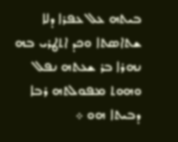ܒܝܬܗ ܥܠ ܥܦܪܐ ܕܠܐ ܫܬܐܤܬܐ ܘܟܕ ܐܬܛܪܝ ܒܗ ܢܗܪܐ ܒܪ ܫܥܬܗ ܢܦܠ ܘܗܘܬ ܡܦܘܠܬܗ ܪܒܐ ܕܒܝܬܐ ܗܘ ܀